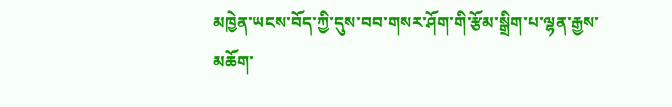མཁྱེན་ཡངས་བོད་ཀྱི་དུས་བབ་གསར་ཤོག་གི་རྩོམ་སྒྲིག་པ་ལྷན་རྒྱས་མཆོག་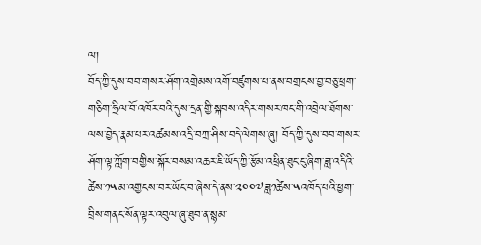ལ།
བོད་ཀྱི་དུས་བབ་གསར་ཤོག་འགྲེམས་འགོ་བཛུགས་པ་ནས་བགྲངས་བྱ་བཅུ་ཕྲག་གཅིག་ཧྲིལ་བོ་འཁོར་བའི་དུས་དྲན་གྱི་སྐབས་འདིར་གསར་ཁང་གི་འབྲེལ་ཐོགས་ལས་བྱེད་རྣམ་པར་འཚམས་འདྲི་བཀྲ་ཤིས་བདེ་ལེགས་ཞུ། བོད་ཀྱི་དུས་བབ་གསར་ཤོག་ལྟ་ཀློག་བགྱིས་སྐོར་བསམ་འཆར་ཇི་ཡོད་ཀྱི་རྩོམ་འཕྲིན་ཐུང་ངུ་ཞིག་ཟླ་འདིའི་ཚེས་༡༥མ་འགྱངས་བར་ཡོང་བ་ཞེས་དེ་ནས་༢༠༠༧ཟླ༡ཚེས་༥འཁོད་པའི་ཕྱག་བྲིས་གནང་སོན་ལྟར་འབུལ་ཞུ་ཐུབ་ན་སྙམ་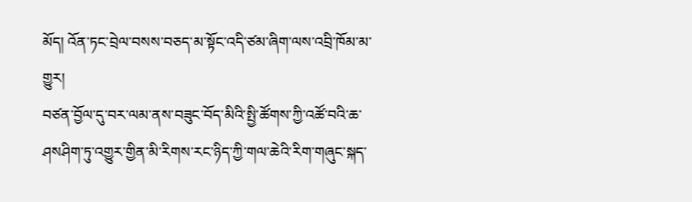མོད། འོན་ཏང་བྲེལ་བསས་བཅད་མ་སྟོང་འདི་ཙམ་ཞིག་ལས་འབྲི་ཁོམ་མ་གྱུར།
བཙན་བྱོལ་དུ་བར་ལམ་ནས་བཟུང་བོད་མིའི་སྤྱི་ཚོགས་ཀྱི་འཚོ་བའི་ཆ་ཤསཤིག་ཏུ་འགྱུར་གྱིན་མི་རིགས་རང་ཉིད་ཀྱི་གལ་ཆེའི་རིག་གཞུང་སྐད་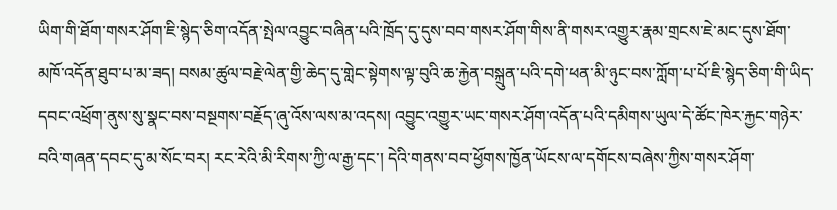ཡིག་གི་ཐོག་གསར་ཤོག་ཇི་སྙེད་ཅིག་འདོན་སྤེལ་འབྱུང་བཞིན་པའི་ཁྲོད་དུ་དུས་བབ་གསར་ཤོག་གིས་ནི་གསར་འགྱུར་རྣམ་གྲངས་ཇེ་མང་དུས་ཐོག་མཁོ་འདོན་ཐུབ་པ་མ་ཟད། བསམ་ཚུལ་བརྗེ་ལེན་གྱི་ཆེད་དུ་གླེང་སྟེགས་ལྟ་བུའི་ཆ་རྐྱེན་བསྐྲུན་པའི་དགེ་ཕན་མི་ཉུང་བས་ཀློག་པ་པོ་ཇི་སྙེད་ཅིག་གི་ཡིད་དབང་འཕྲོག་ནུས་སུ་སྣང་བས་བསྔགས་བརྗོད་ཞུ་འོས་ལས་མ་འདས། འབྱུང་འགྱུར་ཡང་གསར་ཤོག་འདོན་པའི་དམིགས་ཡུལ་དེ་ཚོང་ཁེར་རྐྱང་གཉེར་བའི་གཞན་དབང་དུ་མ་སོང་བར། རང་རེའི་མི་རིགས་ཀྱི་ལ་རྒྱ་དང་། དེའི་གནས་བབ་ཕྱོགས་ཁྱོན་ཡོངས་ལ་དགོངས་བཞེས་ཀྱིས་གསར་ཤོག་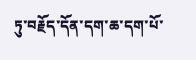ཏུ་བརྗོད་དོན་དག་ཆ་དག་པོ་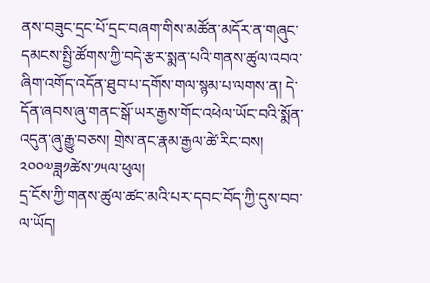ནས་བཟུང་དྲང་པོ་དྲང་བཞག་གིས་མཚོན་མདོར་ན་གཞུང་དམངས་སྤྱི་ཚོགས་ཀྱི་བདེ་རྩར་སྨན་པའི་གནས་ཚུལ་འབའ་ཞིག་འགོད་འདོན་ཐུབ་པ་དགོས་གལ་སྙམ་པ་ལགས་ན། དེ་དོན་ཞབས་ཞུ་གནང་སྒོ་ཡར་རྒྱས་གོང་འཕེལ་ཡོང་བའི་སྨོན་འདུན་ཞུ་རྒྱུ་བཅས། གྲེས་ནང་རྣམ་རྒྱལ་ཚེ་རིང་བས། ༢༠༠༧ཟླ༡ཚེས་༡༥ལ་ཕུལ།
དྲ་ངོས་ཀྱི་གནས་ཚུལ་ཚང་མའི་པར་དབང་བོད་ཀྱི་དུས་བབ་ལ་ཡོད།